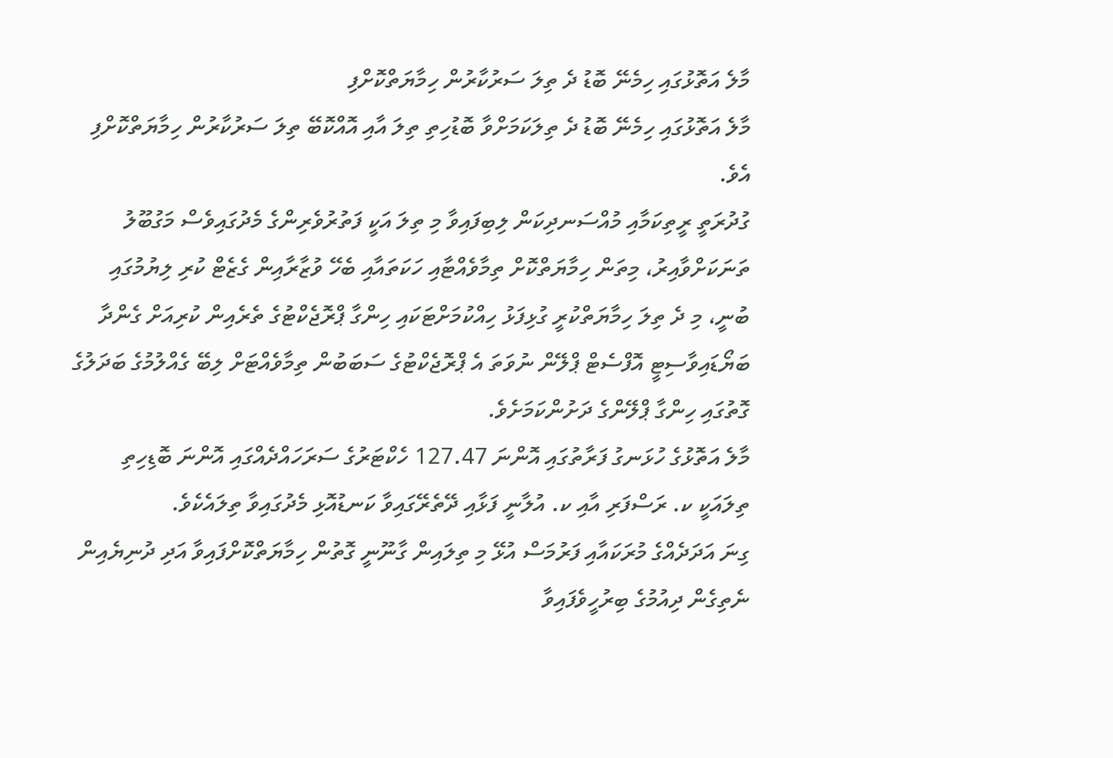މާލެ އަތޮޅުގައި ހިމެނޭ ބޮޑު ދެ ތިލަ ސަރުކާރުން ހިމާޔަތްކޮށްފި
މާލެ އަތޮޅުގައި ހިމެނޭ ބޮޑު ދެ ތިލަކަމަށްވާ ބޮޑުހިތި ތިލަ އާއި އޮއްކޮބޭ ތިލަ ސަރުކާރުން ހިމާޔަތްކޮށްފި އެވެ.
ގުދުރަތީ ރީތިކަމާއި މުއްސަނދިކަން ލިބިފައިވާ މި ތިލަ އަކީ ފަތުރުވެރިންގެ މެދުގައިވެސް މަގުބޫލު ތަނަކަށްވާއިރު، މިތަން ހިމާޔަތްކޮށް ތިމާވެއްޓާއި ހަކަތައާއި ބެހޭ ވުޒާރާއިން ގެޒެޓް ކުރި ލިޔުމުގައި ބުނީ، މި ދެ ތިލަ ހިމާޔަތްކުރީ ގުޅިފަޅު ހިއްކުމަށްޓަކައި ހިންގާ ޕްރޮޖެކްޓުގެ ތެރެއިން ކުރިއަށް ގެންދާ ބަޔޯޑައިވާސިޓީ އޮފްސެޓް ޕްލޭން ނުވަތަ އެ ޕްރޮޖެކްޓުގެ ސަބަބުން ތިމާވެއްޓަށް ލިބޭ ގެއްލުމުގެ ބަދަލުގެ ގޮތުގައި ހިންގާ ޕްލޭންގެ ދަށުންކަމަށެވެ.
މާލެ އަތޮޅުގެ ހުޅަނގު ފަރާތުގައި އޮންނަ 127.47 ހެކްޓަރުގެ ސަރަހައްދެއްގައި އޮންނަ ބޮޑިހިތި ތިލައަކީ ކ. ރަސްފަރި އާއި ކ. އުލާނީ ފަޅާއި ދޭތެރޭގައިވާ ކަނޑުއޮޅި މެދުގައިވާ ތިލައެކެވެ.
ގިނަ އަދަދެއްގެ މުރަކައާއި ފަރުމަސް އުޅޭ މި ތިލައިން ގާނޫނީ ގޮތުން ހިމާޔަތްކޮށްފައިވާ އަދި ދުނިޔެއިން ނެތިގެން ދިއުމުގެ ބިރުހީވެފައިވާ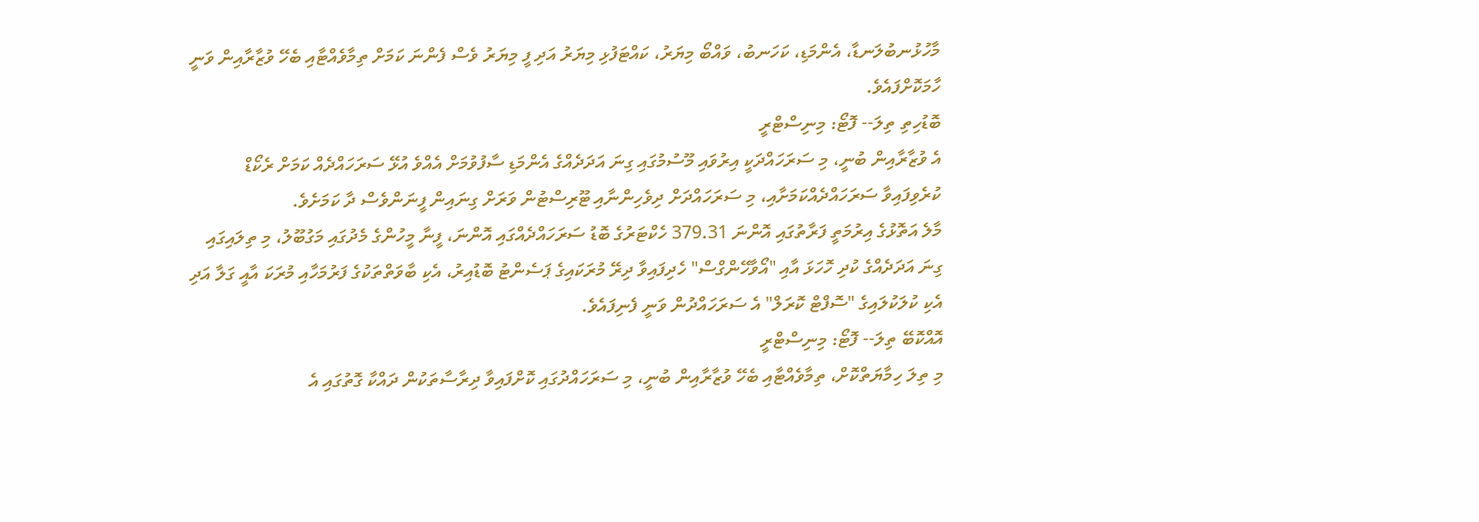މާހުޅުނބުލަނޑާ، އެންމަޑި، ކަހަނބު، ވައްބޯ މިޔަރު، ކައްޓަފުޅި މިޔަރު އަދި ފީ މިޔަރު ވެސް ފެންނަ ކަމަށް ތިމާވެއްޓާއި ބެހޭ ވުޒާރާއިން ވަނީ ހާމަކޮށްފައެވެ.
ބޮޑުހިތި ތިލަ-- ފޮޓޯ: މިނިސްޓްރީ
އެ ވުޒާރާއިން ބުނީ، މި ސަރަހައްދަކީ އިރުވައި މޫސުމުގައި ގިނަ އަދަދެއްގެ އެންމަޑި ސާފުވުމަށް އެއްވެ އުޅޭ ސަރަހައްދެއް ކަމަށް ރެކޯޑް ކުރެވިފައިވާ ސަރަހައްދެއްކަމަށާއި، މި ސަރަހައްދަށް ދިވެހިންނާއި ޓޫރިސްޓުން ވަރަށް ގިނައިން ފީނަންވެސް ދާ ކަމަށެވެ.
މާލެ އަތޮޅުގެ އިރުމަތީ ފަރާތުގައި އޮންނަ 379.31 ހެކްޓަރުގެ ބޮޑު ސަރަހައްދެއްގައި އޮންނަ، ފީނާ މީހުންގެ މެދުގައި މަގުބޫލު، މި ތިލައިގައި ގިނަ އަދަދެއްގެ ކުދި ހޮހަޅަ އާއި "އޯވާހޭންގްސް" ހެދިފައިވާ ދިރޭ މުރަކައިގެ ޕަސެންޓު ބޮޑުއިރު، އެކި ބާވަތްތަކުގެ ފަރުމަހާއި މުރަކަ އާއީ ގަލާ އަދި އެކި ކުލަކުލައިގެ "ސޮފްޓް ކޮރަލް" އެ ސަރަހައްދުން ވަނީ ފެނިފައެވެ.
އޮއްކޮބޭ ތިލަ-- ފޮޓޯ: މިނިސްޓްރީ
މި ތިލަ ހިމާޔަތްކޮށް، ތިމާވެއްޓާއި ބެހޭ ވުޒާރާއިން ބުނީ، މި ސަރަހައްދުގައި ކޮށްފައިވާ ދިރާސާތަކުން ދައްކާ ގޮތުގައި އެ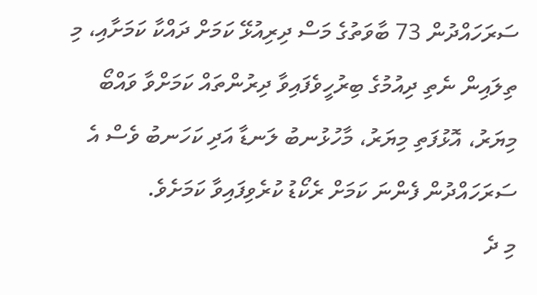ސަރަހައްދުން 73 ބާވަތުގެ މަސް ދިރިއުޅޭ ކަމަށް ދައްކާ ކަމަށާއި، މި ތިލައިން ނެތި ދިއުމުގެ ބިރުހީވެފައިވާ ދިރުންތައް ކަމަށްވާ ވައްބޯ މިޔަރު، އޮޅުފަތި މިޔަރު، މާހުޅުނބު ލަނޑާ އަދި ކަހަނބު ވެސް އެ ސަރަހައްދުން ފެންނަ ކަމަށް ރެކޯޑު ކުރެވިފައިވާ ކަމަށެވެ.
މި ދެ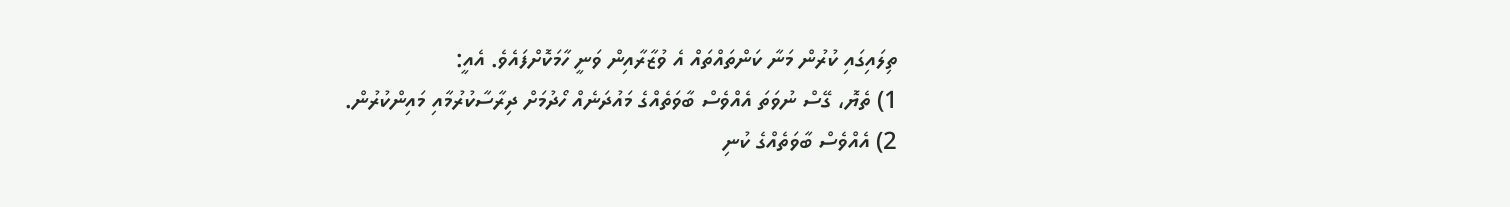ތިލައިގައި ކުރުން މަނާ ކަންތައްތައް އެ ވުޒާރާއިން ވަނީ ހާމަކޮށްފައެވެ. އެއީ:
1) ތެޔޮ، ގޭސް ނުވަތަ އެއްވެސް ބާވަތެއްގެ މައުދަނެއް ހޯދުމަށް ދިރާސާކުރުމާއި މައިންކުރުން.
2) އެއްވެސް ބާވަތެއްގެ ކުނި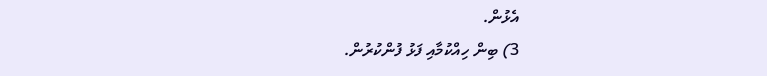އެޅުން.
3) ބިން ހިއްކުމާއި ފަޅު ފުންކުރުން.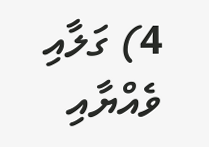4) ގަލާއި ވެއްޔާއި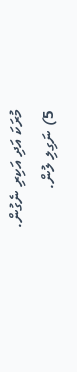މުރަކަ އަދި އަކިރި ނެގުން.
5) ނަގިލި ލުން.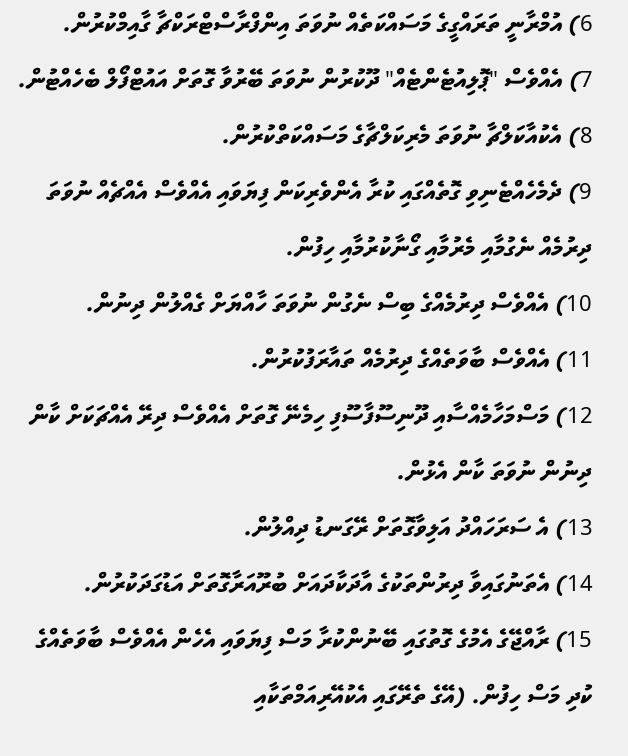6) އުމްރާނީ ތަރައްގީގެ މަސައްކަތެއް ނުވަތަ އިންފްރާސްޓްރަކްޗާ ގާއިމްކުރުން.
7) އެއްވެސް "ޕޮލިއުޓެންޓެއް" ދޫކުރުން ނުވަތަ ބޭރުވާ ގޮތަށް އައުޓްފޯލް ބެހެއްޓުން.
8) އެކުއާކަލްޗާ ނުވަތަ މެރިކަލްޗާގެ މަސައްކަތްކުރުން.
9) ދެމެހެއްޓެނިވި ގޮތެއްގައި ކުރާ އެންވެރިކަން ފިޔަވައި އެއްވެސް އެއްޗެއް ނުވަތަ ދިރުމެއް ނެގުމާއި މެރުމާއި ގޯނާކުރުމާއި ހިފުން.
10) އެއްވެސް ދިރުމެއްގެ ބިސް ނެގުން ނުވަތަ ހާއްޔަށް ގެއްލުން ދިނުން.
11) އެއްވެސް ބާވަތެއްގެ ދިރުމެއް ތައާރަފުކުރުން.
12) މަސްމަހާމެއްސާއި ދޫނިސޫފާސޫފި ހިމެނޭ ގޮތަށް އެއްވެސް ދިރޭ އެއްޗަކަށް ކާން ދިނުން ނުވަތަ ކާން އެޅުން.
13) އެ ސަރަހައްދު އަލިވާގޮތަށް ރޭގަނޑު ދިއްލުން.
14) އެތަނުގައިވާ ދިރުންތަކުގެ އާދަކާދައަށް ބުރޫއަރާގޮތަށް އަޑުގަދަކުރުން.
15) ރާއްޖޭގެ އެމުގެ ގޮތުގައި ބޭނުންކުރާ މަސް ފިޔަވައި އެހެން އެއްވެސް ބާވަތެއްގެ ކުދި މަސް ހިފުން. (އޭގެ ތެރޭގައި އެކުއޭރިއަމްތަކާއި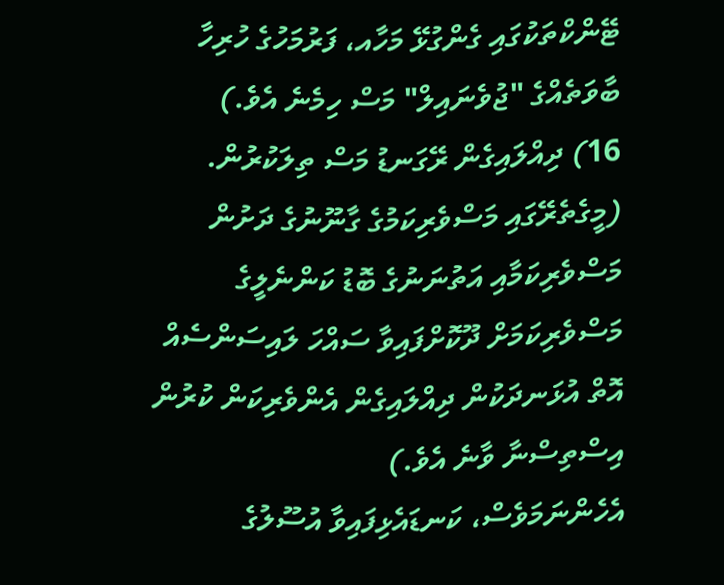ޓޭންކްތަކުގައި ގެންގުޅޭ މަހާއ، ފަރުމަހުގެ ހުރިހާ ބާވަތެއްގެ "ޖުވެނައިލް" މަސް ހިމެނެ އެވެ.)
16) ދިއްލައިގެން ރޭގަނޑު މަސް ތިލަކުރުން. (މީގެތެރޭގައި މަސްވެރިކަމުގެ ގާނޫނުގެ ދަށުން މަސްވެރިކަމާއި އަތުނަނުގެ ބޮޑު ކަންނެލީގެ މަސްވެރިކަމަށް ދޫކޮށްފައިވާ ސައްހަ ލައިސަންސެއް އޮތް އުޅަނދަކުން ދިއްލައިގެން އެންވެރިކަން ކުރުން އިސްތިސްނާ ވާނެ އެވެ.)
އެހެންނަމަވެސް، ކަނޑައެޅިފައިވާ އުސޫލުގެ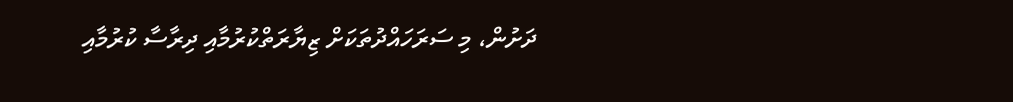ދަށުން، މި ސަރަހައްދުތަކަށް ޒިޔާރަތްކުރުމާއި ދިރާސާ ކުރުމާއި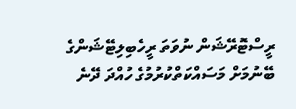ރީސްޓޮރޭޝަން ނުވަތަ ރީހެބިލިޓޭޝަންގެ ބޭނުމަށް މަސައްކަތްކުރުމުގެ ހުއްދަ ދޭނެ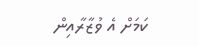ކަމަށް އެ ވުޒާރާއިން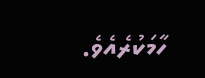ހާމަކުރެއެވެ.